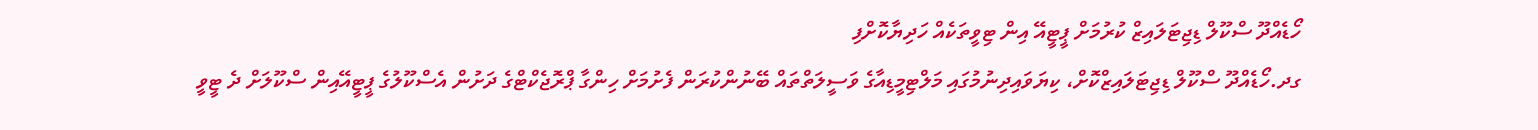ހޯޑެއްދޫ ސްކޫލް ޑިޖިޓަލައިޒް ކުރުމަށް ޕީޓީއޭ އިން ޓިވީތަކެއް ހަދިޔާކޮށްފި
ގދ.ހޯޑެއްދޫ ސްކޫލް ޑިޖިޓަލައިޒްކޮށް، ކިޔަވައިދިނުމުގައި މަލްޓިމީޑިއާގެ ވަސީލަތްތައް ބޭނުންކުރަން ފެށުމަށް ހިންގާ ޕްރޮޖެކްޓްގެ ދަށުން އެސްކޫލުގެ ޕީޓީއޭއިން ސްކޫލަށް ދެ ޓީވީ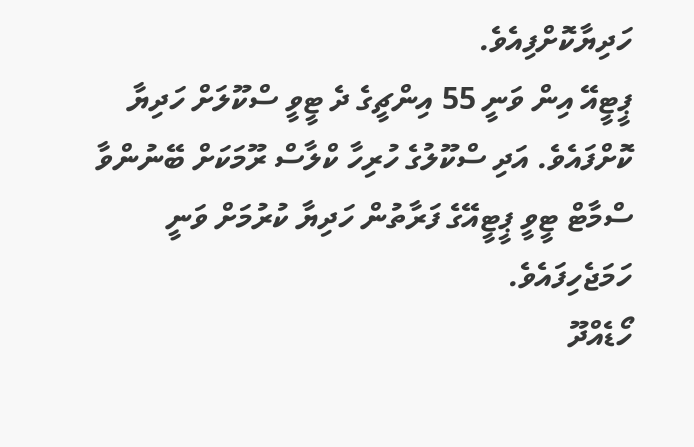ހަދިޔާކޮށްފިއެވެ.
ޕީޓީއޭ އިން ވަނީ 55 އިންޗީގެ ދެ ޓީވީ ސްކޫލަށް ހަދިޔާ ކޮށްފައެވެ. އަދި ސްކޫލުގެ ހުރިހާ ކްލާސް ރޫމަކަށް ބޭނުންވާ ސްމާޓް ޓީވީ ޕީޓީއޭގެ ފަރާތުން ހަދިޔާ ކުރުމަށް ވަނީ ހަމަޖެހިފައެވެ.
ހޯޑެއްދޫ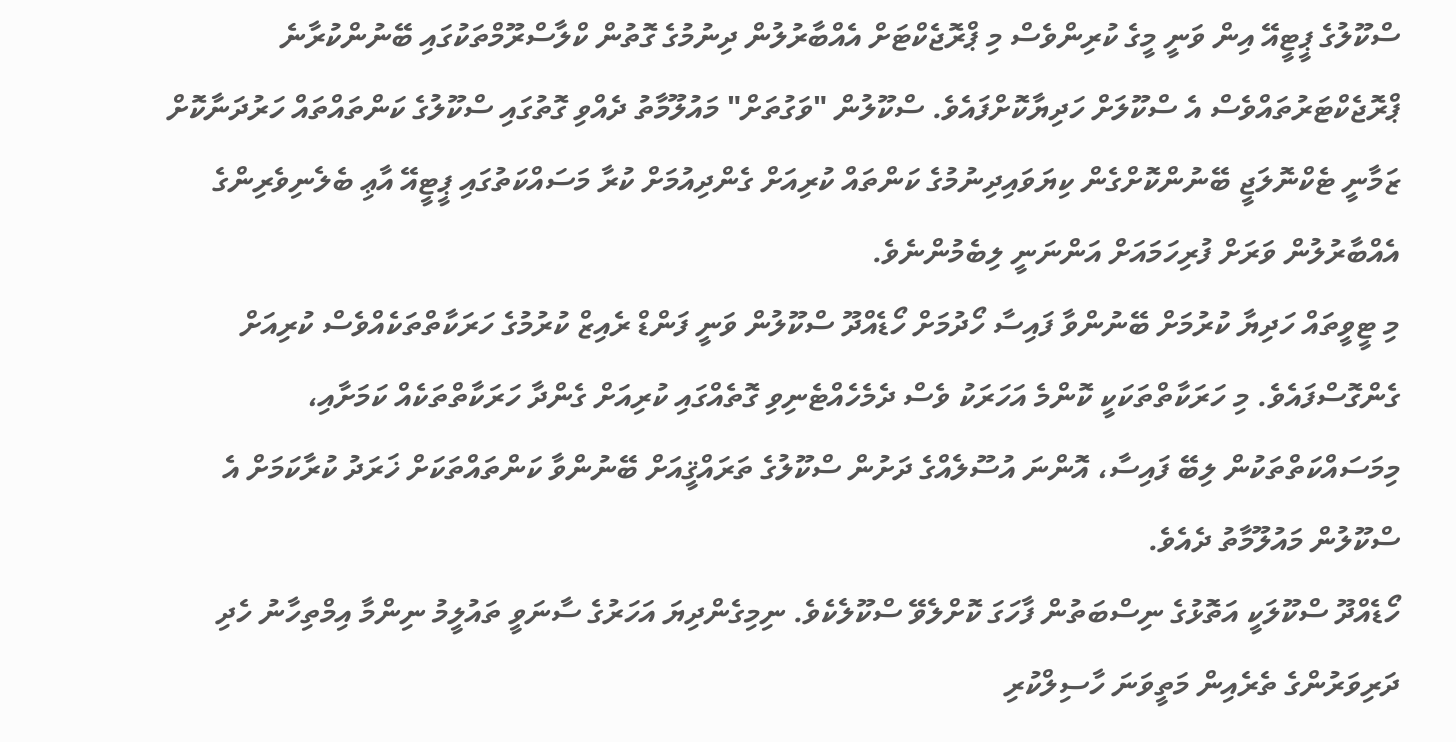ސްކޫލުގެ ޕީޓީއޭ އިން ވަނީ މީގެ ކުރިންވެސް މި ޕްރޮޖެކްޓަށް އެއްބާރުލުން ދިނުމުގެ ގޮތުން ކްލާސްރޫމްތަކުގައި ބޭނުންކުރާނެ ޕްރޮޖެކްޓަރުތައްވެސް އެ ސްކޫލަށް ހަދިޔާކޮށްފައެވެ. ސްކޫލުން "ވަގުތަށް" މައުލޫމާތު ދެއްވި ގޮތުގައި ސްކޫލުގެ ކަންތައްތައް ހަރުދަނާކޮށް ޒަމާނީ ޓެކްނޮލަޖީ ބޭނުންކޮށްގެން ކިޔަވައިދިނުމުގެ ކަންތައް ކުރިއަށް ގެންދިއުމަށް ކުރާ މަސައްކަތުގައި ޕީޓީއޭ އާޢި ބެލެނިވެރިންގެ އެއްބާރުލުން ވަރަށް ފުރިހަމައަށް އަންނަނީ ލިބެމުންނެވެ.
މި ޓީވީތައް ހަދިޔާ ކުރުމަށް ބޭނުންވާ ފައިސާ ހޯދުމަށް ހޯޑެއްދޫ ސްކޫލުން ވަނީ ފަންޑް ރެއިޒް ކުރުމުގެ ހަރަކާތްތަކެއްވެސް ކުރިއަށް ގެންގޮސްފައެވެ. މި ހަރަކާތްތަކަކީ ކޮންމެ އަހަރަކު ވެސް ދެމެހެއްޓެނިވި ގޮތެއްގައި ކުރިއަށް ގެންދާ ހަރަކާތްތަކެއް ކަމަށާއި، މިމަސައްކަތްތަކުން ލިބޭ ފައިސާ، އޮންނަ އުސޫލެއްގެ ދަށުން ސްކޫލުގެ ތަރައްޤީއަށް ބޭނުންވާ ކަންތައްތަކަށް ޚަރަދު ކުރާކަމަށް އެ ސްކޫލުން މައުލޫމާތު ދެއެވެ.
ހޯޑެއްދޫ ސްކޫލަކީ އަތޮޅުގެ ނިސްބަތުން ފާހަގަ ކޮށްލެވޭ ސްކޫލެކެވެ. ނިމިގެންދިޔަ އަހަރުގެ ސާނަވީ ތައުލީމު ނިންމާ އިމްތިހާނު ހެދި ދަރިވަރުންގެ ތެރެއިން މަތީވަނަ ހާސިލްކުރި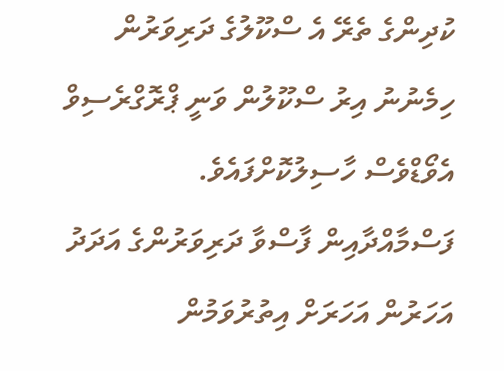ކުދިންގެ ތެރޭ އެ ސްކޫލުގެ ދަރިވަރުން ހިމެނުނު އިރު ސްކޫލުން ވަނީ ޕްރޮގްރެސިވް އެވޯޑްވެސް ހާސިލުކޮށްފައެވެ. ފަސްމާއްދާއިން ފާސްވާ ދަރިވަރުންގެ އަދަދު އަހަރުން އަހަރަށް އިތުރުވަމުން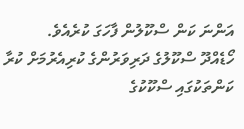އަންނަ ކަން ސްކޫލުން ފާހަގަ ކުރެއެވެ.
ހޯޑެއްދޫ ސްކޫލުގެ ދަރިވަރުންގެ ކުރިއެރުމަށް ކުރާ ކަންތަކުގައި ސްކޫކުގެ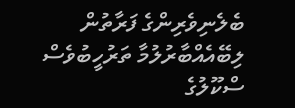ބެލެނިވެރިންގެ ފަރާތުން ލިބޭއެއްބާރުލުމާ ތަރުހީބުވެސް ސްކޫލުގެ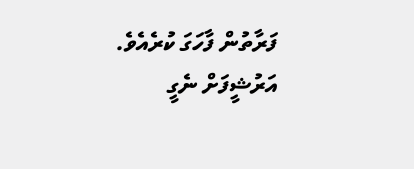ފަރާތުން ފާހަގަ ކުރެއެވެ.
އަރުޝީފަށް ނެގީ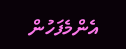އެންމެފަހުން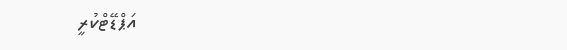އަޕްޑޭޓްކުރީ